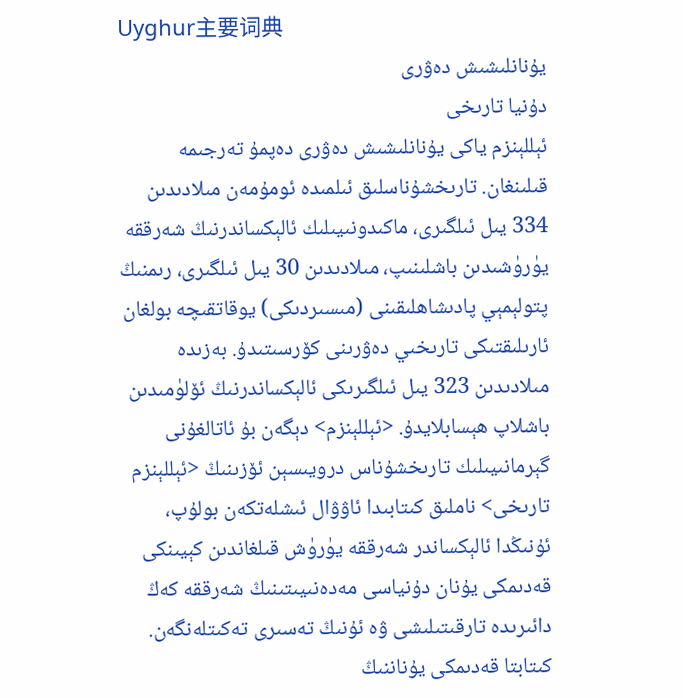Uyghur主要词典
يۇنانلىشىش دەۋرى
دۇنيا تارىخى
ئېللېنزم ياكى يۇنانلىشىش دەۋرى دەپمۇ تەرجىمە قىلىنغان. تارىخشۇناسلىق ئىلمىدە ئومۇمەن مىلادىدىن 334 يىل ئىلگىرى، ماكىدونىيىلىك ئالېكساندرنىڭ شەرققە يۈرۈشىدىن باشلىنىپ، مىلادىدىن 30 يىل ئىلگىرى، رىمنىڭ پتولېمېي پادىشاھلىقىنى (مىسىردىكى) يوقاتقىچە بولغان ئارىلىقتىكى تارىخىي دەۋرىنى كۆرسىتىدۇ. بەزىدە مىلادىدىن 323 يىل ئىلگىرىكى ئالېكساندرنىڭ ئۆلۈمىدىن باشلاپ ھېسابلايدۇ. <ئېللېنزم> دېگەن بۇ ئاتالغۇنى گېرمانىيىلىك تارىخشۇناس درويىسېن ئۆزىنىڭ <ئېللېنزم تارىخى> ناملىق كىتابىدا ئاۋۋال ئىشلەتكەن بولۇپ، ئۇنىڭدا ئالېكساندر شەرققە يۈرۈش قىلغاندىن كېيىنكى قەدىمكى يۇنان دۇنياسى مەدەنىيىتىنىڭ شەرققە كەڭ دائىرىدە تارقىتىلىشى ۋە ئۇنىڭ تەسىرى تەكىتلەنگەن. كىتابتا قەدىمكى يۇناننىڭ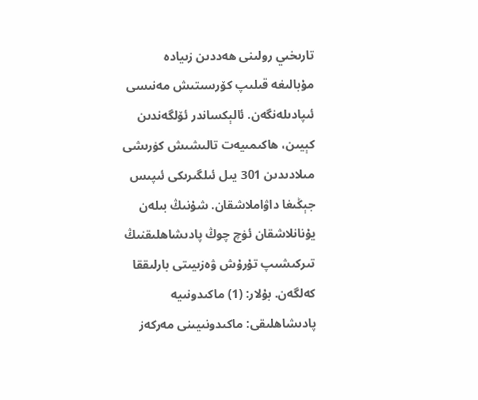تارىخىي رولىنى ھەددىن زىيادە مۇبالىغە قىلىپ كۆرسىتىش مەنىسى ئىپادىلەنگەن. ئالېكساندر ئۆلگەندىن كېيىن، ھاكىمىيەت تالىشىش كۈرىشى مىلادىدىن 301 يىل ئىلگىرىكى ئىپىس جېڭىغا داۋاملاشقان. شۇنىڭ بىلەن يۇنانلاشقان ئۈچ چوڭ پادىشاھلىقنىڭ تىركىشىپ تۇرۇش ۋەزىيىتى بارلىققا كەلگەن. بۇلار: (1) ماكىدونىيە پادىشاھلىقى: ماكىدونىيىنى مەركەز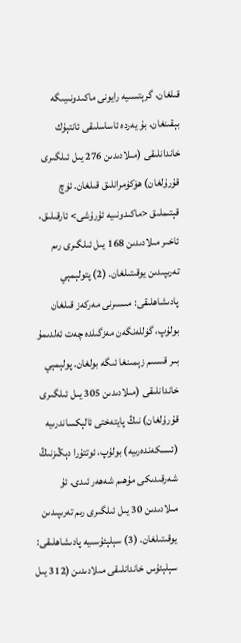قىلغان، گرېتسىيە رايونى ماكىدونىيىگە بېقىنغان، بۇ يەردە ئاساسلىقى ئانتېۇك خاندانلىقى (مىلادىدىن 276 يىل ئىلگىرى قۇرۇلغان) ھۆكۈمرانلىق قىلغان. ئۈچ قېتىملىق <ماكىدونىيە ئۇرۇشى> ئارقىلىق، ئاخىر مىلادىدىن 168 يىل ئىلگىرى رىم تەرىپىدىن يوقىتىلغان. (2) پتولېمېي پادىشاھلىقى: مىسىرنى مەركەز قىلغان بولۇپ، گۈللەنگەن مەزگىلدە چەت ئەلدىمۇ بىر قىسىم زېمىنغا ئىگە بولغان. پولېمېي خاندانلىقى (مىلادىدىن 305 يىل ئىلگىرى قۇرۇلغان) نىڭ پايتەختى ئالېكساندرىيە (ئىسكەندەرىيە) بولۇپ، ئوتتۇرا دېڭىزنىڭ شەرقىدىكى مۇھىم شەھەر ئىدى. ئۇ مىلادىدىن 30 يىل ئىلگىرى رىم تەرىپىدىن يوقىتىلغان. (3) سېلېئۇسىيە پادىشاھلىقى: سېلېئۇس خاندانلىقى مىلادىدىن (312 يىل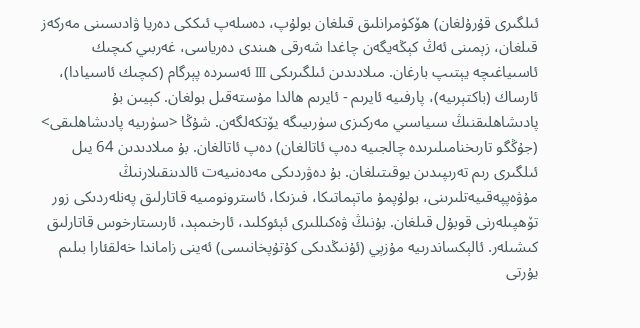ئىلگىرى قۇرۇلغان) ھۆكۈمرانلىق قىلغان بولۇپ، دەسلەپ ئىككى دەريا ۋادىسىنى مەركەز قىلغان، زېمىنى ئەڭ كېڭەيگەن چاغدا شەرقى ھىندى دەرياسى، غەربىي كىچىك ئاسىياغىچە يېتىپ بارغان. مىلادىدىن ئىلگىرىكى Ⅲ ئەسىردە پېرگام (كىچىك ئاسىيادا)، ئارساك (باكتېرىيە)، پارفىيە ئايرىم - ئايرىم ھالدا مۇستەقىل بولغان. كېيىن بۇ پادىشاھلىقنىڭ سىياسىي مەركىزى سۈرىيىگە يۆتكەلگەن. شۇڭا <سۈرىيە پادىشاھلىقى> (جۇڭگو تارىخنامىلىرىدە چالجىيە دەپ ئاتالغان) دەپ ئاتالغان. بۇ مىلادىدىن 64 يىل ئىلگىرى رىم تەرىپىدىن يوقىتىلغان. بۇ دەۋردىكى مەدەنىيەت ئالدىنقىلارنىڭ مۇۋەپپەقىيەتلىرىنى، بولۇپمۇ ماتېماتىكا، فىزىكا، ئاسترونومىيە قاتارلىق پەنلەردىكى زور تۆھپىلەرنى قوبۇل قىلغان. بۇنىڭ ۋەكىللىرى ئېئوكلىد، ئارخىمېد، ئارىستارخوس قاتارلىق كىشىلەر. ئالېكساندرىيە مۇزېي (ئۇنىڭدىكى كۇتۇپخانىسى) ئەينى زاماندا خەلقئارا بىلىم يۇرتى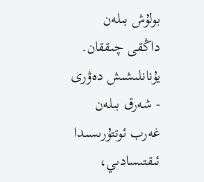بولۇش بىلەن داڭقى چىققان. يۇنانلىشىش دەۋرى - شەرق بىلەن غەرب ئوتتۇرىسىدا ئىقتىسادىي،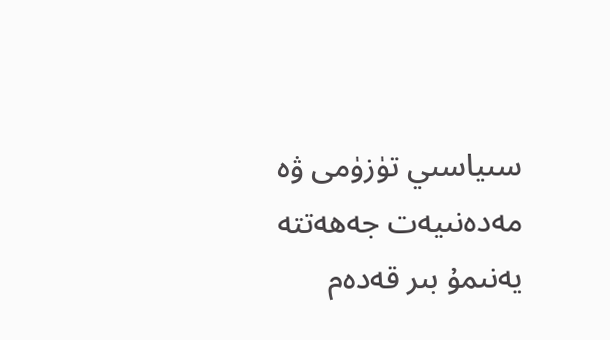سىياسىي تۈزۈمى ۋە مەدەنىيەت جەھەتتە يەنىمۇ بىر قەدەم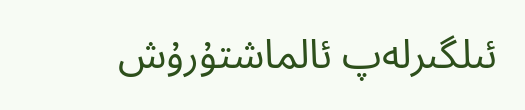ئىلگىرلەپ ئالماشتۇرۇش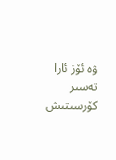ۋە ئۆز ئارا تەسىر كۆرسىتىش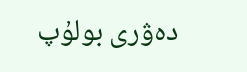دەۋرى بولۇپ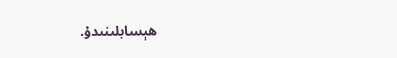ھېسابلىنىدۇ.